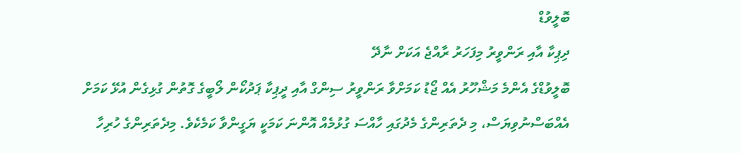ބޮލީވުޑް
ދިޕިކާ އާއި ރަންވީރު މިފަހަރު ރާއްޖެ އަކަށް ނާދޭ
ބޮލީވުޑްގެ އެންމެ މަޝްހޫރު އެއް ޖޯޑު ކަމަށްވާ ރަންވީރު ސިންގް އާއި ދީޕިކާ ޕަދުކޯން ލޯބީގެ ގޮތުން ގުޅިގެން އުޅޭ ކަމަށް އެއްބަސްނުވިޔަސް، މި ދެތަރިންގެ މެދުގައި ހާއްސަ ގުޅުމެއް އޮންނަ ކަމަކީ ޔަގީންވާ ކަމެކެވެ. މިދެތަރިންގެ ހުރިހާ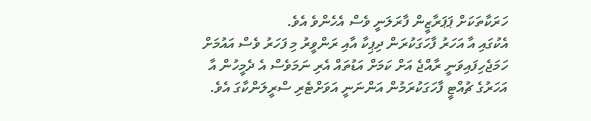ހަރަކާތަކަށް ޕަޕަރާޒީން ފާރަލަނީ ވެސް އެހެންވެ އެވެ.
އެކުގައި އާ އަހަރު ފާހަގަކުރަން ދިޕިކާ އާއި ރަންވީރު މި ފަހަރު ވެސް އައުމަށް ހަމަޖެހިފައިވަނީ ރާއްޖެ އަށް ކަމަށް އަޑުތައް އެރި ނަމަވެސް އެ ދެމީހުން އާ އަހަރުގެ ޗުއްޓީ ފާހަގަކުރަމުން އަންނަނީ އަވަށްޓެރި ސްރީލަންކާގަ އެވެ.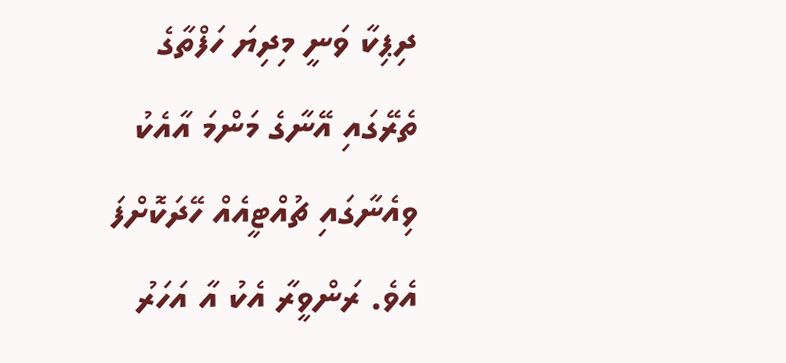ދިޕިކާ ވަނީ މިދިޔަ ހަފްތާގެ ތެރޭގައި އޭނާގެ މަންމަ އާއެކު ވިއެނާގައި ޗުއްޓީއެއް ހޭދަކޮށްފަ އެވެ. ރަންވީރާ އެކު އާ އަހަރު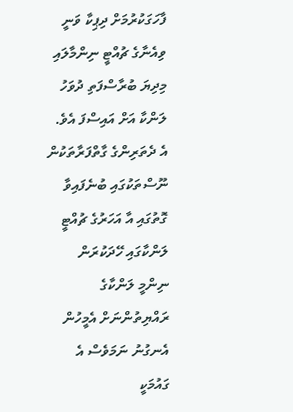ފާހަގަކުރުމަށް ދިޕިކާ ވަނީ ވިއެނާގެ ޗުއްޓީ ނިންމާލައި މިދިޔަ ބުރާސްފަތި ދުވަހު ލަންކާ އަށް އައިސްފަ އެވެ.
އެ ދެތަރިންގެ ގާތްފަރާތަކުން ނޫސްތަކުގައި ބުނެފައިވާ ގޮތުގައި އާ އަހަރުގެ ޗުއްޓީ ލަންކާގައި ހޭދަކުރަން ނިންމީ ލަންކާގެ ރައްޔިތުންނަށް އެމީހުން އެނގުނު ނަމަވެސް އެ ގައުމަކީ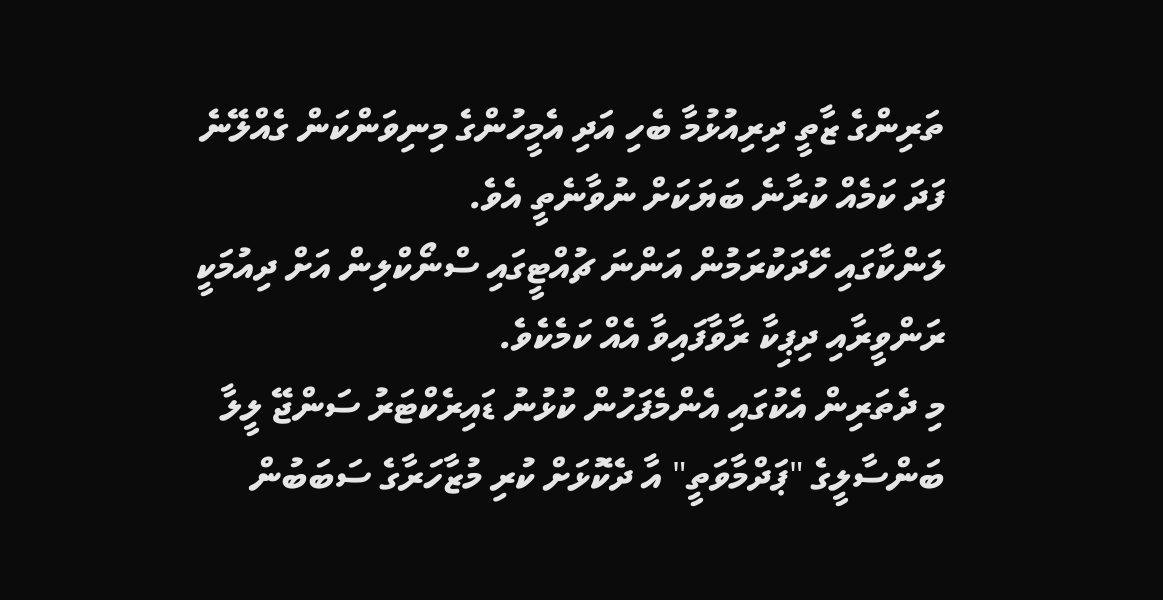ތަރިންގެ ޒާތީ ދިރިއުޅުމާ ބެހި އަދި އެމީހުންގެ މިނިވަންކަން ގެއްލޭނެ ފަދަ ކަމެއް ކުރާނެ ބަޔަކަށް ނުވާނެތީ އެވެ.
ލަންކާގައި ހޭދަކުރަމުން އަންނަ ޗުއްޓީގައި ސްނޯކްލިން އަށް ދިއުމަކީ ރަންވީރާއި ދިޕިކާ ރާވާފައިވާ އެއް ކަމެކެވެ.
މި ދެތަރިން އެކުގައި އެންމެފަހުން ކުޅުނު ޑައިރެކްޓަރު ސަންޖޭ ލީލާ ބަންސާލީގެ "ޕަދްމާވަތީ" އާ ދެކޮޅަށް ކުރި މުޒާހަރާގެ ސަބަބުން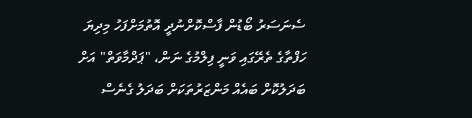ސެނަސަރު ބޯޑުން ފާސްކޮށްނުދީ އޮތުމަށްފަހު މިދިޔަ ހަފްތާގެ ތެރޭގައި ވަނީ ފިލްމުގެ ނަން، "ޕަދްމާވަތް" އަށް ބަދަލުކޮށް ބައެއް މަންޒަރުތަކަށް ބަދަލު ގެނެސް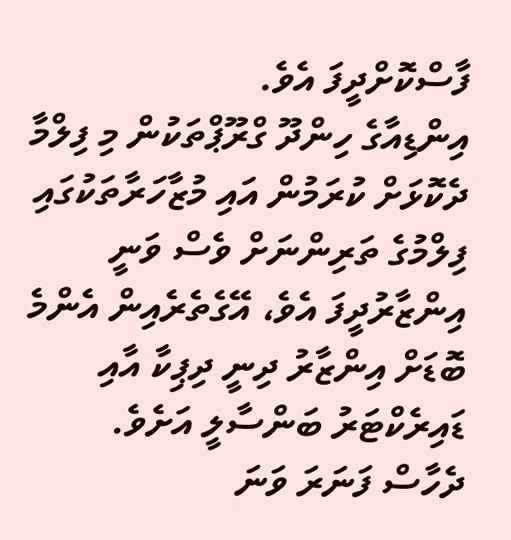ފާސްކޮށްދީފަ އެވެ.
އިންޑިއާގެ ހިންދޫ ގްރޫޕްތަކުން މި ފިލްމާ ދެކޮޅަށް ކުރަމުން އައި މުޒާހަރާތަކުގައި ފިލްމުގެ ތަރިންނަށް ވެސް ވަނީ އިންޒާރުދީފަ އެވެ، އޭގެތެރެއިން އެންމެ ބޮޑަށް އިންޒާރު ދިނީ ދިޕިކާ އާއި ޑައިރެކްޓަރު ބަންސާލީ އަށެވެ.
ދެހާސް ފަނަރަ ވަނަ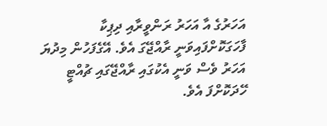އަހަރުގެ އާ އަހަރު ރަންވީރާއި ދިޕިކާ ފާހަގަކޮށްފައިވަނީ ރާއްޖޭގަ އެވެ. އޭގެފަހުން މިދުޔަ އަހަރު ވެސް ވަނީ އެކުގައި ރާއްޖޭގައި ޗުއްޓީ ހޭދަކޮށްފަ އެވެ.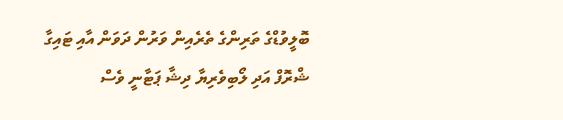ބޮލީވުޑްގެ ތަރިންގެ ތެރެއިން ވަރުން ދަވަން އާއި ޓައިގާ ޝްރޮފް އަދި ލޯބިވެރިޔާ ދިޝާ ޕަޓާނީ ވެސް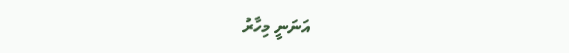އަނަނީ މިހާރު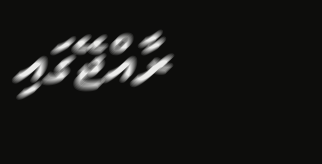ރާއްޖޭގައި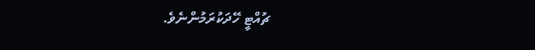ޗުއްޓީ ހޭދަކުރަމުންނެވެ.